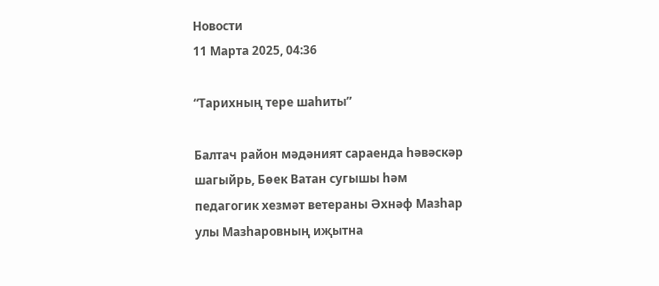Новости
11 Марта 2025, 04:36

“Тарихның тере шаһиты”

Балтач район мәдәният сараенда һәвәскәр шагыйрь, Бөек Ватан сугышы һәм педагогик хезмәт ветераны Әхнәф Мазһар улы Мазһаровның иҗытна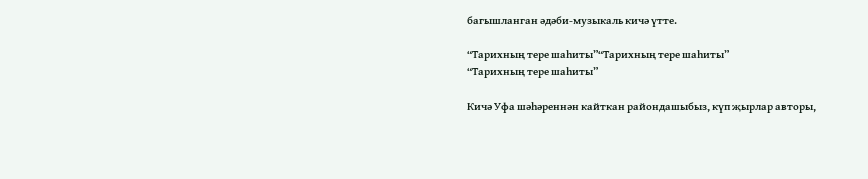багышланган әдәби-музыкаль кичә үтте.

“Тарихның тере шаһиты”“Тарихның тере шаһиты”
“Тарихның тере шаһиты”

Кичә Уфа шәһәреннән кайткан райондашыбыз, күп җырлар авторы,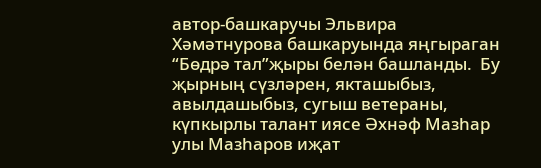автор-башкаручы Эльвира Хәмәтнурова башкаруында яңгыраган                 “Бөдрә тал”җыры белән башланды.  Бу җырның сүзләрен, якташыбыз, авылдашыбыз, сугыш ветераны, күпкырлы талант иясе Әхнәф Мазһар улы Мазһаров иҗат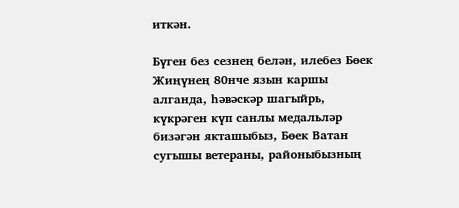иткән.

Бүген без сезнең белән, илебез Бөек Жиңүнең 80нче язын каршы алганда, һәвәскәр шагыйрь, күкрәген күп санлы медальләр бизәгән якташыбыз, Бөек Ватан сугышы ветераны, районыбызның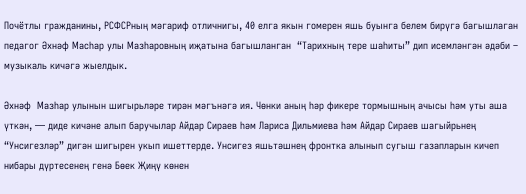Почётлы гражданины, РСФСРның мәгариф отличнигы, 40 елга якын гомерен яшь буынга белем бирүгә багышлаган педагог Әхнәф Масһар улы Мазһаровның иҗатына багышланган  “Тарихның тере шаһиты” дип исемләнгән әдәби – музыкаль кичәгә жыелдык.

Әхнәф  Мазһар улынын шигырьләре тирән мәгънәгә ия. Чөнки аның һәр фикере тормышның ачысы һәм уты аша үткән, — диде кичәне алып баручылар Айдар Сираев һәм Лариса Дильмиева һәм Айдар Сираев шагыйрьнең “Унсигезләр” дигән шигырен укып ишеттерде. Унсигез яшьтәшнең фронтка алынып сугыш газапларын кичеп нибары дүртесенең генә Бөек Җиңү көнен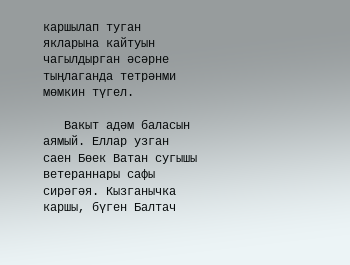каршылап туган якларына кайтуын чагылдырган әсәрне тыңлаганда тетрәнми мөмкин түгел.

   Вакыт адәм баласын аямый. Еллар узган саен Бөек Ватан сугышы ветераннары сафы сирәгәя. Кызганычка каршы, бүген Балтач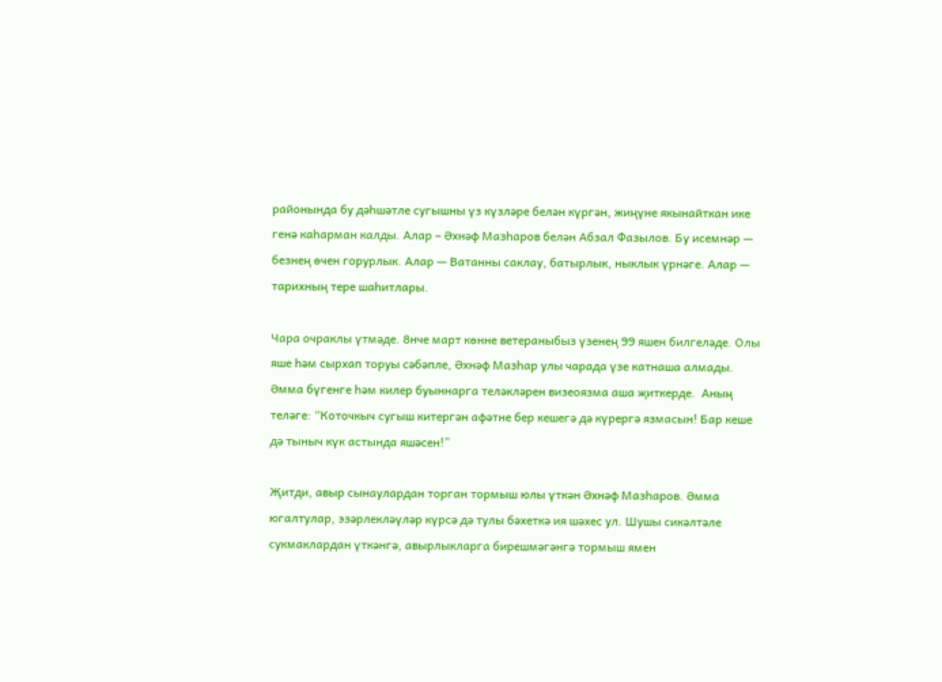районында бу дәһшәтле сугышны үз күзләре белән күргән, жиңүне якынайткан ике генә каһарман калды. Алар – Әхнәф Мазһаров белән Абзал Фазылов. Бу исемнәр — безнең өчен горурлык. Алар — Ватанны саклау, батырлык, ныклык үрнәге. Алар — тарихның тере шаһитлары.

Чара очраклы үтмәде. 8нче март көнне ветераныбыз үзенең 99 яшен билгеләде. Олы яше һәм сырхап торуы сәбәпле, Әхнәф Мазһар улы чарада үзе катнаша алмады. Әмма бүгенге һәм килер буыннарга теләкләрен визеоязма аша җиткерде.  Аның теләге: “Коточкыч сугыш китергән афәтне бер кешегә дә күрергә язмасын! Бар кеше дә тыныч күк астында яшәсен!”

Җитди, авыр сынаулардан торган тормыш юлы үткән Әхнәф Мазһаров. Әмма югалтулар, эзәрлекләүләр күрсә дә тулы бәхеткә ия шәхес ул. Шушы сикәлтәле сукмаклардан үткәнгә, авырлыкларга бирешмәгәнгә тормыш ямен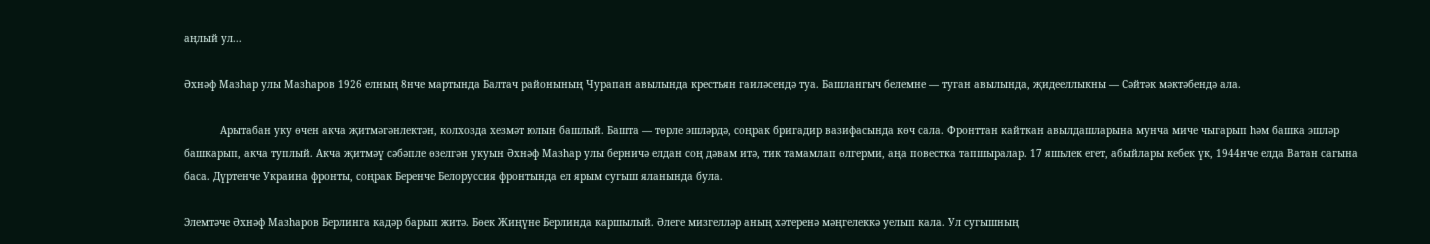аңлый ул...

Әхнәф Мазһар улы Мазһаров 1926 елның 8нче мартында Балтач районының Чурапан авылында крестьян гаиләсендә туа. Башлангыч белемне — туган авылында, җидееллыкны — Сәйтәк мәктәбендә ала.

            Арытабан уку өчен акча җитмәгәнлектән, колхозда хезмәт юлын башлый. Башта — төрле эшләрдә, соңрак бригадир вазифасында көч сала. Фронттан кайткан авылдашларына мунча миче чыгарып һәм башка эшләр башкарып, акча туплый. Акча җитмәү сәбәпле өзелгән укуын Әхнәф Мазһар улы берничә елдан соң дәвам итә, тик тамамлап өлгерми, аңа повестка тапшыралар. 17 яшьлек егет, абыйлары кебек үк, 1944нче елда Ватан сагына баса. Дүртенче Украина фронты, соңрак Беренче Белоруссия фронтында ел ярым сугыш яланында була.

Элемтәче Әхнәф Мазһаров Берлинга кадәр барып житә. Бөек Жиңүне Берлинда каршылый. Әлеге мизгелләр аның хәтеренә мәңгелеккә уелып кала. Ул сугышның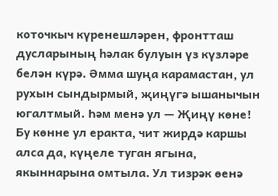коточкыч күренешләрен, фронтташ дусларының һәлак булуын үз күзләре белән күрә. Әмма шуңа карамастан, ул рухын сындырмый, җиңүгә ышанычын югалтмый. Һәм менә ул — Җиңү көне! Бу көнне ул еракта, чит жирдә каршы алса да, күңеле туган ягына, якыннарына омтыла. Ул тизрәк өенә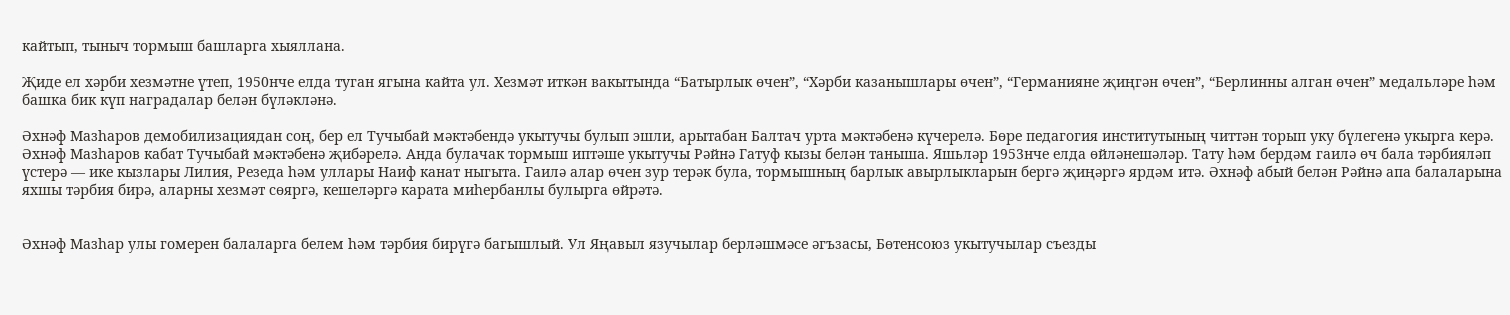кайтып, тыныч тормыш башларга хыяллана.

Җиде ел хәрби хезмәтне үтеп, 1950нче елда туган ягына кайта ул. Хезмәт иткән вакытында “Батырлык өчен”, “Хәрби казанышлары өчен”, “Германияне җиңгән өчен”, “Берлинны алган өчен” медальләре һәм башка бик күп наградалар белән бүләкләнә.

Әхнәф Мазһаров демобилизациядан соң, бер ел Тучыбай мәктәбендә укытучы булып эшли, арытабан Балтач урта мәктәбенә күчерелә. Бөре педагогия институтының читтән торып уку бүлегенә укырга керә. Әхнәф Мазһаров кабат Тучыбай мәктәбенә җибәрелә. Анда булачак тормыш иптәше укытучы Рәйнә Гатуф кызы белән таныша. Яшьләр 1953нче елда өйләнешәләр. Тату һәм бердәм гаилә өч бала тәрбияләп үстерә — ике кызлары Лилия, Резеда һәм уллары Наиф канат ныгыта. Гаилә алар өчен зур терәк була, тормышның барлык авырлыкларын бергә җиңәргә ярдәм итә. Әхнәф абый белән Рәйнә апа балаларына яхшы тәрбия бирә, аларны хезмәт сөяргә, кешеләргә карата миһербанлы булырга өйрәтә.


Әхнәф Мазһар улы гомерен балаларга белем һәм тәрбия бирүгә багышлый. Ул Яңавыл язучылар берләшмәсе әгъзасы, Бөтенсоюз укытучылар съезды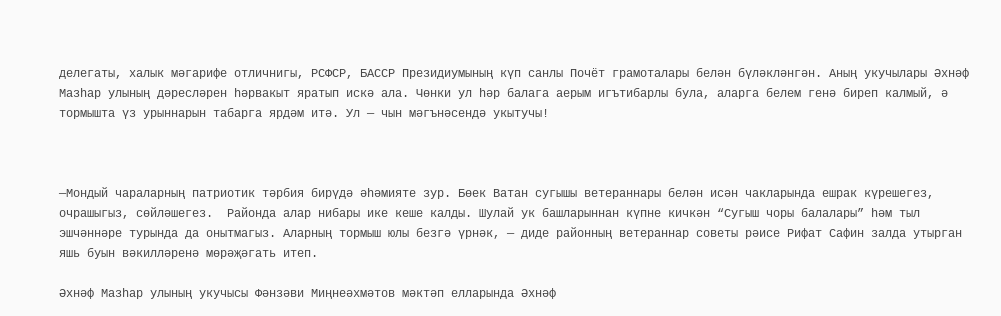делегаты, халык мәгарифе отличнигы, РСФСР, БАССР Президиумының күп санлы Почёт грамоталары белән бүләкләнгән. Аның укучылары Әхнәф Мазһар улының дәресләрен һәрвакыт яратып искә ала. Чөнки ул һәр балага аерым игътибарлы була, аларга белем генә биреп калмый, ә тормышта үз урыннарын табарга ярдәм итә. Ул — чын мәгънәсендә укытучы!



—Мондый чараларның патриотик тәрбия бирүдә әһәмияте зур. Бөек Ватан сугышы ветераннары белән исән чакларында ешрак күрешегез, очрашыгыз, сөйләшегез.  Районда алар нибары ике кеше калды. Шулай ук башларыннан күпне кичкән “Сугыш чоры балалары” һәм тыл эшчәннәре турында да онытмагыз. Аларның тормыш юлы безгә үрнәк, — диде районның ветераннар советы рәисе Рифат Сафин залда утырган яшь буын вәкилләренә мөрәҗәгать итеп.

Әхнәф Мазһар улының укучысы Фәнзәви Миңнеәхмәтов мәктәп елларында Әхнәф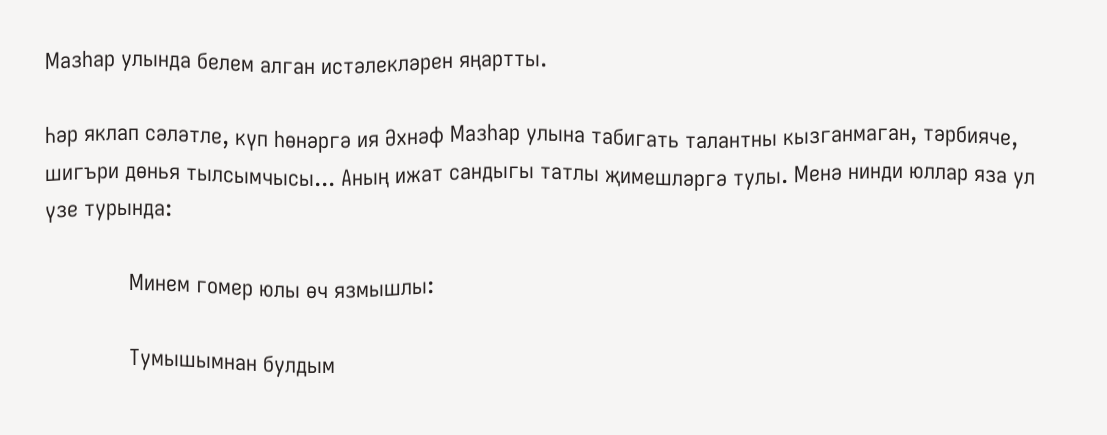Мазһар улында белем алган истәлекләрен яңартты.

Һәр яклап сәләтле, күп һөнәргә ия Әхнәф Мазһар улына табигать талантны кызганмаган, тәрбияче, шигъри дөнья тылсымчысы... Аның ижат сандыгы татлы җимешләргә тулы. Менә нинди юллар яза ул үзе турында:

              Минем гомер юлы өч язмышлы:

              Тумышымнан булдым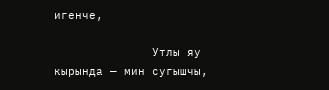игенче,

              Утлы яу кырында — мин сугышчы,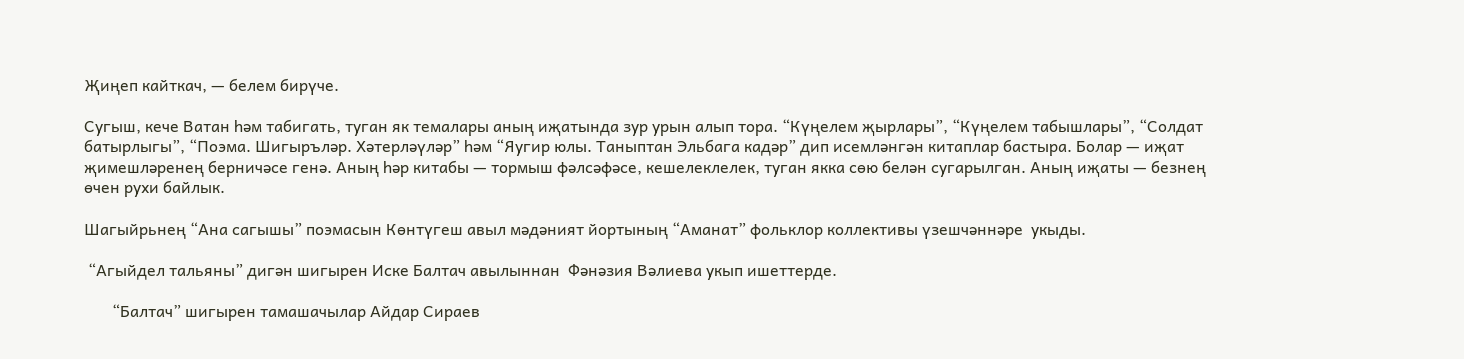Җиңеп кайткач, — белем бирүче.

Сугыш, кече Ватан һәм табигать, туган як темалары аның иҗатында зур урын алып тора. “Күңелем җырлары”, “Күңелем табышлары”, “Солдат батырлыгы”, “Поэма. Шигыръләр. Хәтерләүләр” һәм “Яугир юлы. Таныптан Эльбага кадәр” дип исемләнгән китаплар бастыра. Болар — иҗат җимешләренең берничәсе генә. Аның һәр китабы — тормыш фәлсәфәсе, кешелеклелек, туган якка сөю белән сугарылган. Аның иҗаты — безнең өчен рухи байлык.

Шагыйрьнең “Ана сагышы” поэмасын Көнтүгеш авыл мәдәният йортының “Аманат” фольклор коллективы үзешчәннәре  укыды.

 “Агыйдел тальяны” дигән шигырен Иске Балтач авылыннан  Фәнәзия Вәлиева укып ишеттерде.

       “Балтач” шигырен тамашачылар Айдар Сираев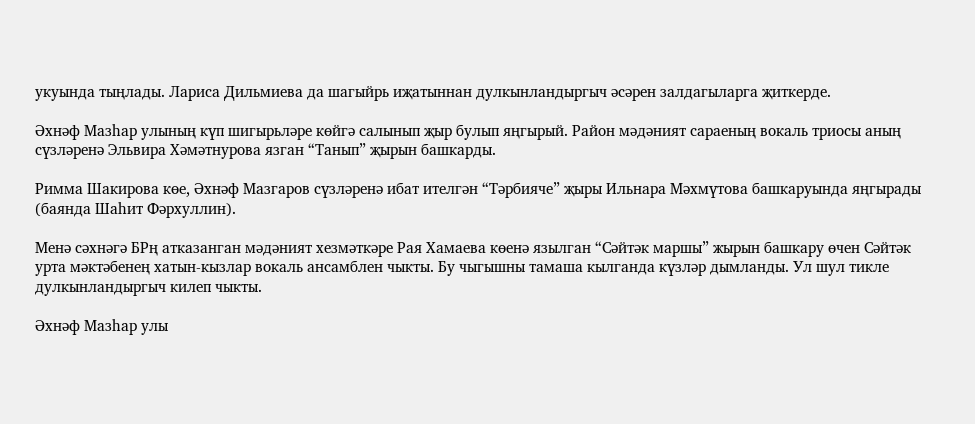укуында тыңлады. Лариса Дильмиева да шагыйрь иҗатыннан дулкынландыргыч әсәрен залдагыларга җиткерде.

Әхнәф Мазһар улының күп шигырьләре көйгә салынып җыр булып яңгырый. Район мәдәният сараеның вокаль триосы аның сүзләренә Эльвира Хәмәтнурова язган “Танып” җырын башкарды.

Римма Шакирова көе, Әхнәф Мазгаров сүзләренә ибат ителгән “Тәрбияче” җыры Ильнара Мәхмүтова башкаруында яңгырады (баянда Шаһит Фәрхуллин).

Менә сәхнәгә БРң атказанган мәдәният хезмәткәре Рая Хамаева көенә язылган “Сәйтәк маршы” жырын башкару өчен Сәйтәк урта мәктәбенең хатын-кызлар вокаль ансамблен чыкты. Бу чыгышны тамаша кылганда күзләр дымланды. Ул шул тикле дулкынландыргыч килеп чыкты.

Әхнәф Мазһар улы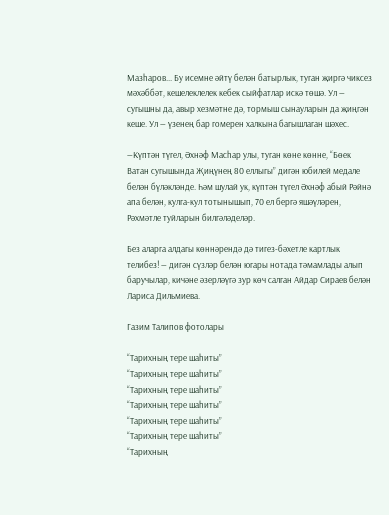Мазһаров... Бу исемне әйтү белән батырлык, туган җиргә чиксез мәхәббәт, кешелеклелек кебек сыйфатлар искә төшә. Ул — сугышны да, авыр хезмәтне дә, тормыш сынауларын да җиңгән кеше. Ул — үзенең бар гомерен халкына багышлаган шәхес.

—Күптән түгел, Әхнәф Масһар улы, туган көне көнне, “Бөек Ватан сугышында Җиңүнең 80 еллыгы” дигән юбилей медале белән бүләкләнде. Һәм шулай ук, күптән түгел Әхнәф абый Рәйнә апа белән, кулга-кул тотынышып, 70 ел бергә яшәүләрен, Рәхмәтле туйларын билгәләделәр.

Без аларга алдагы көннәрендә дә тигез-бәхетле картлык телибез! — дигән сүзләр белән югары нотада тәмамлады алып баручылар, кичәне әзерләүгә зур көч салган Айдар Сираев белән Лариса Дильмиева.

Газим Талипов фотолары

“Тарихның тере шаһиты”
“Тарихның тере шаһиты”
“Тарихның тере шаһиты”
“Тарихның тере шаһиты”
“Тарихның тере шаһиты”
“Тарихның тере шаһиты”
“Тарихның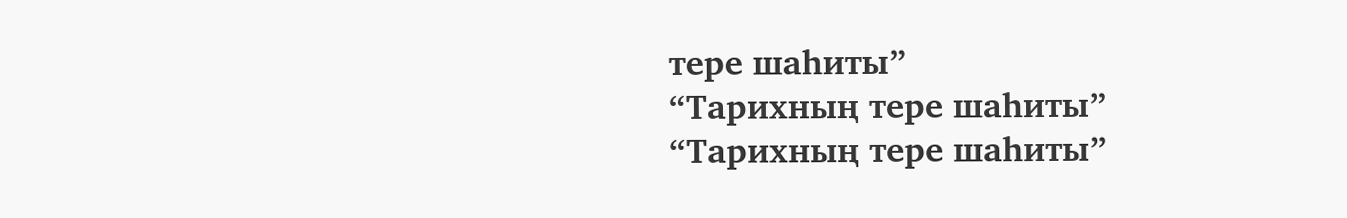тере шаһиты”
“Тарихның тере шаһиты”
“Тарихның тере шаһиты”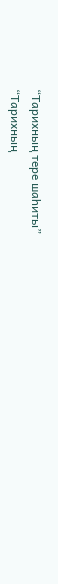“Тарихның тере шаһиты”
“Тарихның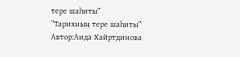тере шаһиты”
“Тарихның тере шаһиты”
Автор:Аида Хайртдинова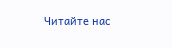Читайте нас